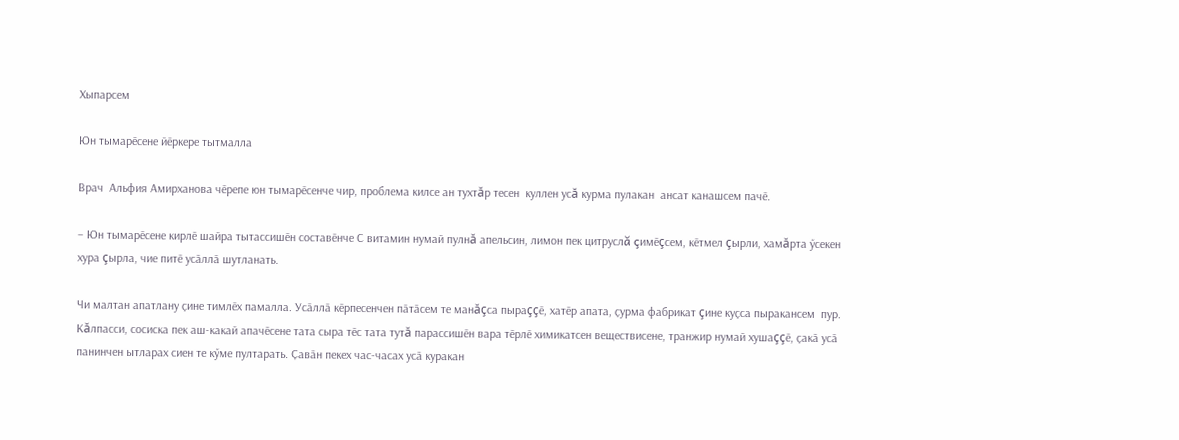Хыпарсем

Юн тымарӗсене йӗркере тытмалла

Врач  Альфия Амирханова чӗрепе юн тымарӗсенче чир, проблема килсе ан тухтăр тесен  куллен усă курма пулакан  ансат канашсем пачӗ.

– Юн тымарӗсене кирлӗ шайра тытассишӗн составӗнче С витамин нумай пулнă апельсин, лимон пек цитруслă çимӗçсем, кӗтмел çырли, хамăрта ӳсекен хура çырла, чие питӗ усӑллӑ шутланать.

Чи малтан апатлану ҫине тимлӗх памалла. Усӑллӑ кӗрпесенчен пӑтӑсем те манăçса пыраççӗ, хатӗр апата, ҫурма фабрикат çине куҫса пыракансем  пур.    Кăлпасси, сосиска пек аш-какай апачӗсене тата сыра тӗс тата тутă парассишӗн вара тӗрлӗ химикатсен веществисене, транжир нумай хушаççӗ, ҫакӑ усӑ панинчен ытларах сиен те кӳме пултарать. Ҫавӑн пекех час-часах усӑ куракан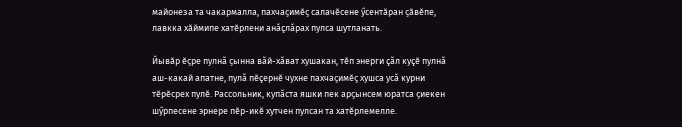майонеза та чакармалла, пахчаҫимӗҫ салачӗсене ӳсентӑран ҫӑвӗпе, лавкка хӑймипе хатӗрлени анăçлăрах пулса шутланать.

Йывӑр ӗҫре пулнă ҫынна вăй-хăват хушакан, тӗп энерги çăл куçӗ пулнă аш-какай апатне, пулă пӗçернӗ чухне пахчаҫимӗҫ хушса усă курни тӗрӗсрех пулӗ. Рассольник, купăста яшки пек арҫынсем юратса ҫиекен шӳрпесене эрнере пӗр-икӗ хутчен пулсан та хатӗрлемелле.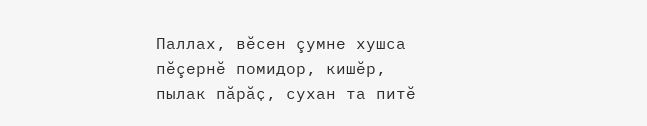Паллах, вӗсен çумне хушса пӗçернӗ помидор, кишӗр, пылак пӑрӑҫ, сухан та питӗ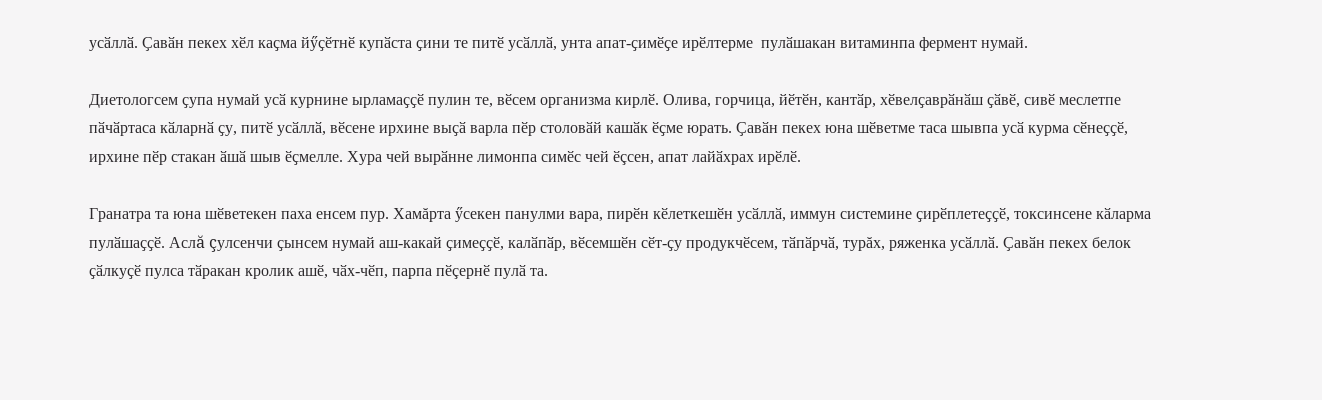усӑллӑ. Ҫавӑн пекех хӗл каҫма йӳҫӗтнӗ купӑста ҫини те питӗ усӑллӑ, унта апат-ҫимӗҫе ирӗлтерме  пулӑшакан витаминпа фермент нумай.

Диетологсем ҫупа нумай усӑ курнине ырламаҫҫӗ пулин те, вӗсем организма кирлӗ. Олива, горчица, йӗтӗн, кантӑр, хӗвелҫаврӑнӑш ҫӑвӗ, сивӗ меслетпе пӑчӑртаса кӑларнӑ ҫу, питӗ усӑллӑ, вӗсене ирхине выҫӑ варла пӗр столовӑй кашӑк ӗҫме юрать. Ҫавӑн пекех юна шӗветме таса шывпа усӑ курма сӗнеҫҫӗ, ирхине пӗр стакан ӑшӑ шыв ӗҫмелле. Хура чей вырӑнне лимонпа симӗс чей ӗçсен, апат лайӑхрах ирӗлӗ.

Гранатра та юна шӗветекен паха енсем пур. Хамăрта ӳсекен панулми вара, пирӗн кӗлеткешӗн усӑллӑ, иммун системине ҫирӗплетеҫҫӗ, токсинсене кӑларма пулӑшаҫҫӗ. Аслă çулсенчи ҫынсем нумай аш-какай ҫимеҫҫӗ, калӑпӑр, вӗсемшӗн сӗт-ҫу продукчӗсем, тӑпӑрчӑ, турăх, ряженка усӑллӑ. Ҫавӑн пекех белок ҫӑлкуҫӗ пулса тӑракан кролик ашӗ, чӑх-чӗп, парпа пӗçернӗ пулӑ та.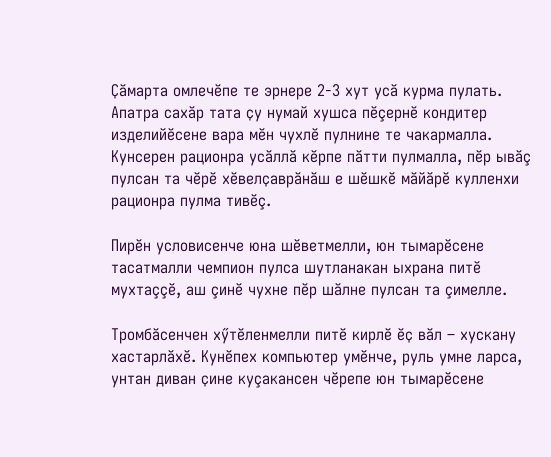Ҫӑмарта омлечӗпе те эрнере 2-3 хут усӑ курма пулать. Апатра сахӑр тата ҫу нумай хушса пӗçернӗ кондитер изделийӗсене вара мӗн чухлӗ пулнине те чакармалла. Кунсерен рационра усӑллӑ кӗрпе пӑтти пулмалла, пӗр ывăç пулсан та чӗрӗ хӗвелҫаврӑнӑш е шӗшкӗ мăйăрӗ кулленхи рационра пулма тивӗç.

Пирӗн условисенче юна шӗветмелли, юн тымарӗсене тасатмалли чемпион пулса шутланакан ыхрана питӗ мухтаççӗ, аш çинӗ чухне пӗр шăлне пулсан та çимелле.

Тромбӑсенчен хӳтӗленмелли питӗ кирлӗ ӗҫ вӑл – хускану хастарлӑхӗ. Кунӗпех компьютер умӗнче, руль умне ларса, унтан диван ҫине куçакансен чӗрепе юн тымарӗсене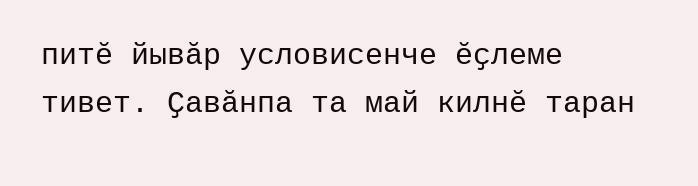питӗ йывӑр условисенче ӗҫлеме тивет. Ҫавӑнпа та май килнӗ таран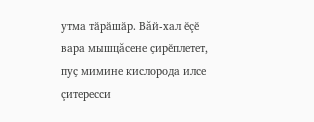утма тӑрӑшӑр. Вăй-хал ӗçӗ вара мышцăсене ҫирӗплетет, пуҫ мимине кислорода илсе çитересси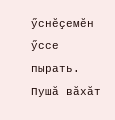ӳснӗҫемӗн ӳссе пырать. Пушӑ вӑхӑт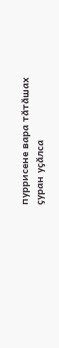пуррисене вара тӑтӑшах ҫуран уҫӑлса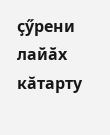ҫӳрени лайӑх кăтарту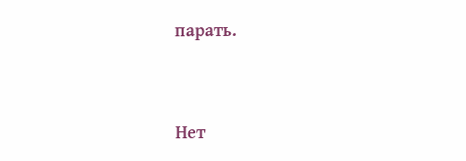парать.


Нет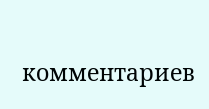комментариев